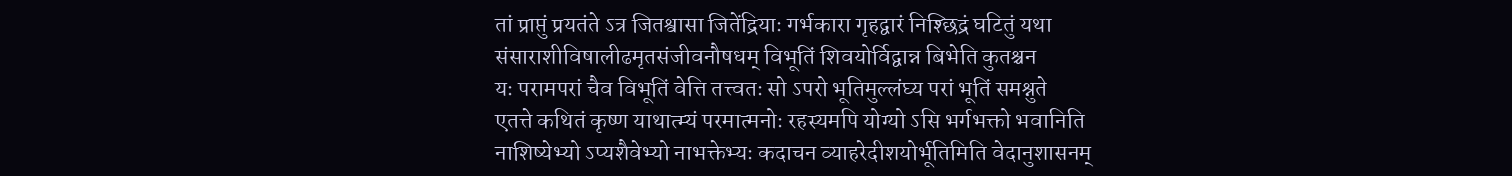तां प्राप्तुं प्रयतंते ऽत्र जितश्वासा जितेंद्रियाः गर्भकारा गृहद्वारं निश्छिद्रं घटितुं यथा
संसाराशीविषालीढमृतसंजीवनौषधम् विभूतिं शिवयोर्विद्वान्न बिभेति कुतश्चन
यः परामपरां चैव विभूतिं वेत्ति तत्त्वतः सो ऽपरो भूतिमुल्लंघ्य परां भूतिं समश्नुते
एतत्ते कथितं कृष्ण याथात्म्यं परमात्मनोः रहस्यमपि योग्यो ऽसि भर्गभक्तो भवानिति
नाशिष्येभ्यो ऽप्यशैवेभ्यो नाभक्तेभ्यः कदाचन व्याहरेदीशयोर्भूतिमिति वेदानुशासनम्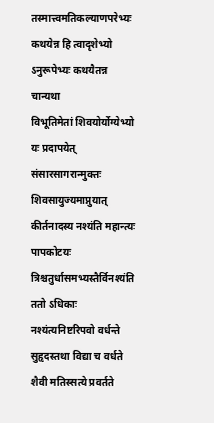तस्मात्त्वमतिकल्याणपरेभ्यः कथयेन्न हि त्वादृशेभ्यो ऽनुरूपेभ्यः कथयैतन्न चान्यथा
विभूतिमेतां शिवयोर्योग्येभ्यो यः प्रदापयेत् संसारसागरान्मुक्तः शिवसायुज्यमाप्नुयात्
कीर्तनादस्य नश्यंति महान्त्यः पापकोटयः त्रिश्चतुर्धासमभ्यस्तैर्विनश्यंति ततो ऽधिकाः
नश्यंत्यनिष्टरिपवो वर्धन्ते सुहृदस्तथा विद्या च वर्धते शैवी मतिस्सत्ये प्रवर्तते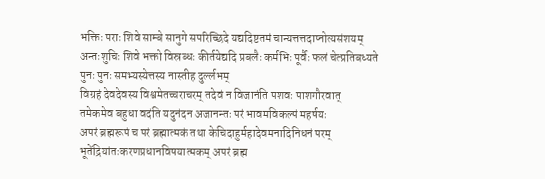भक्तिः पराः शिवे साम्बे सानुगे सपरिच्छिदे यद्यदिष्टतमं चान्यत्तत्तदाप्नोत्यसंशयम्
अन्तःशुचिः शिवे भक्तो विस्रब्धः कीर्तयेद्यदि प्रबलैः कर्मभिः पूर्वैः फलं चेत्प्रतिबध्यते पुनः पुनः समभ्यस्येत्तस्य नास्तीह दुर्ल्लभम्
विग्रहं देवदेवस्य विश्वमेतच्चराचरम् तदेवं न विजानंति पशवः पाशगौरवात्
तमेकमेव बहुधा वदंति यदुनंदन अजानन्तः परं भावमविकल्पं महर्षयः
अपरं ब्रह्मरूपं च परं ब्रह्मात्मकं तथा केचिदाहुर्महादेवमनादिनिधनं परम्
भूतेंद्रियांतःकरणप्रधानविषयात्मकम् अपरं ब्रह्म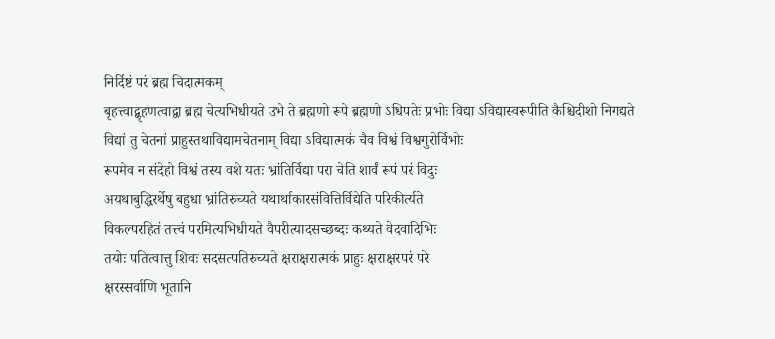निर्दिष्टं परं ब्रह्म चिदात्मकम्
बृहत्त्वाद्बृहणत्वाद्वा ब्रह्म चेत्यभिधीयते उभे ते ब्रह्मणो रूपे ब्रह्मणो ऽधिपतेः प्रभोः विद्या ऽविद्यास्वरूपीति कैश्चिदीशो निगद्यते
विद्यां तु चेतनां प्राहुस्तथाविद्यामचेतनाम् विद्या ऽविद्यात्मकं चैव विश्वं विश्वगुरोर्विभोः
रूपमेव न संदेहो विश्वं तस्य वशे यतः भ्रांतिर्विद्या परा चेति शार्वं रूपं परं विदुः
अयथाबुद्धिरर्थेषु बहुधा भ्रांतिरुच्यते यथार्थाकारसंवित्तिर्विद्येति परिकीर्त्यते
विकल्परहितं तत्त्वं परमित्यभिधीयते वैपरीत्यादसच्छब्दः कथ्यते वेदवादिभिः
तयोः पतित्वात्तु शिवः सदसत्पतिरुच्यते क्षराक्षरात्मकं प्राहुः क्षराक्षरपरं परे
क्षरस्सर्वाणि भूतानि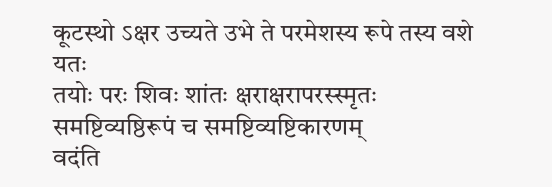कूटस्थो ऽक्षर उच्यते उभे ते परमेशस्य रूपे तस्य वशे यतः
तयोः परः शिवः शांतः क्षराक्षरापरस्स्मृतः समष्टिव्यष्ठिरूपं च समष्टिव्यष्टिकारणम्
वदंति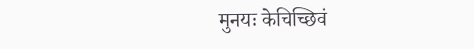मुनयः केचिच्छिवं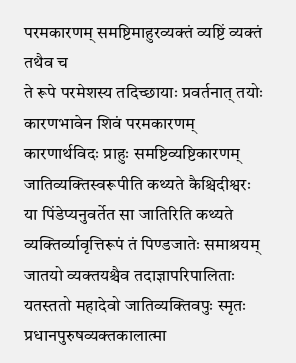परमकारणम् समष्टिमाहुरव्यक्तं व्यष्टिं व्यक्तं तथैव च
ते रूपे परमेशस्य तदिच्छायाः प्रवर्तनात् तयोः कारणभावेन शिवं परमकारणम्
कारणार्थविदः प्राहुः समष्टिव्यष्टिकारणम् जातिव्यक्तिस्वरूपीति कथ्यते कैश्चिदीश्वरः
या पिंडेप्यनुवर्तेत सा जातिरिति कथ्यते व्यक्तिर्व्यावृत्तिरूपं तं पिण्डजातेः समाश्रयम्
जातयो व्यक्तयश्चैव तदाज्ञापरिपालिताः यतस्ततो महादेवो जातिव्यक्तिवपुः स्मृतः
प्रधानपुरुषव्यक्तकालात्मा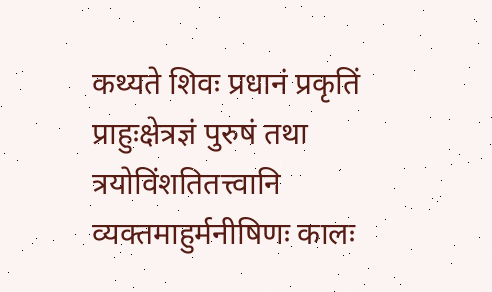कथ्यते शिवः प्रधानं प्रकृतिं प्राहुःक्षेत्रज्ञं पुरुषं तथा
त्रयोविंशतितत्त्वानि व्यक्तमाहुर्मनीषिणः कालः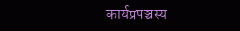कार्यप्रपञ्चस्य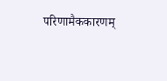परिणामैककारणम्